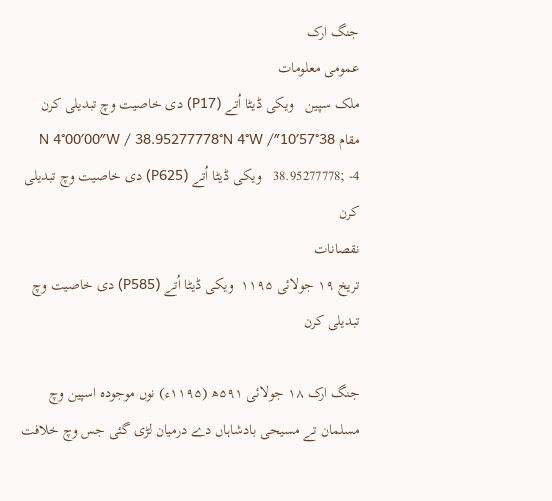جنگ ارک
عمومی معلومات
ملک سپین   ویکی ڈیٹا اُتے (P17) دی خاصیت وچ تبدیلی کرن
مقام 38°57′10″N 4°00′00″W / 38.95277778°N 4°W / 38.95277778; -4   ویکی ڈیٹا اُتے (P625) دی خاصیت وچ تبدیلی کرن
نقصانات
تریخ ۱۹ جولائی ۱۱۹۵  ویکی ڈیٹا اُتے (P585) دی خاصیت وچ تبدیلی کرن

جنگ ارک ۱۸ جولائی ۵۹۱ھ (۱۱۹۵ء) نوں موجودہ اسپین وچ مسلمان تے مسیحی بادشاہاں دے درمیان لڑی گئی جس وچ خلافت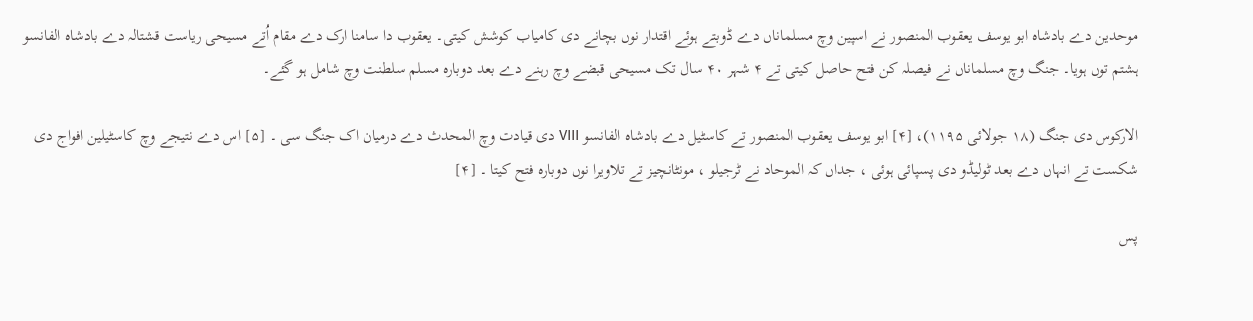موحدین دے بادشاہ ابو یوسف یعقوب المنصور نے اسپین وچ مسلماناں دے ڈوبتے ہوئے اقتدار نوں بچانے دی کامیاب کوشش کيتی۔ یعقوب دا سامنا ارک دے مقام اُتے مسیحی ریاست قشتالہ دے بادشاہ الفانسو ہشتم توں ہويا۔ جنگ وچ مسلماناں نے فیصلہ کن فتح حاصل کيتی تے ۴ شہر ۴۰ سال تک مسیحی قبضے وچ رہنے دے بعد دوبارہ مسلم سلطنت وچ شامل ہو گئے۔

الارکوس دی جنگ (۱۸ جولائی ۱۱۹۵)، [۴] ابو یوسف یعقوب المنصور تے کاسٹیل دے بادشاہ الفانسو VIII دی قیادت وچ المحدث دے درمیان اک جنگ سی ۔ [۵] اس دے نتیجے وچ کاسٹیلین افواج دی شکست تے انہاں دے بعد ٹولیڈو دی پسپائی ہوئی ، جداں کہ الموحاد نے ٹرجیلو ، مونٹانچیز تے تلاویرا نوں دوبارہ فتح کيتا ۔ [۴]

پس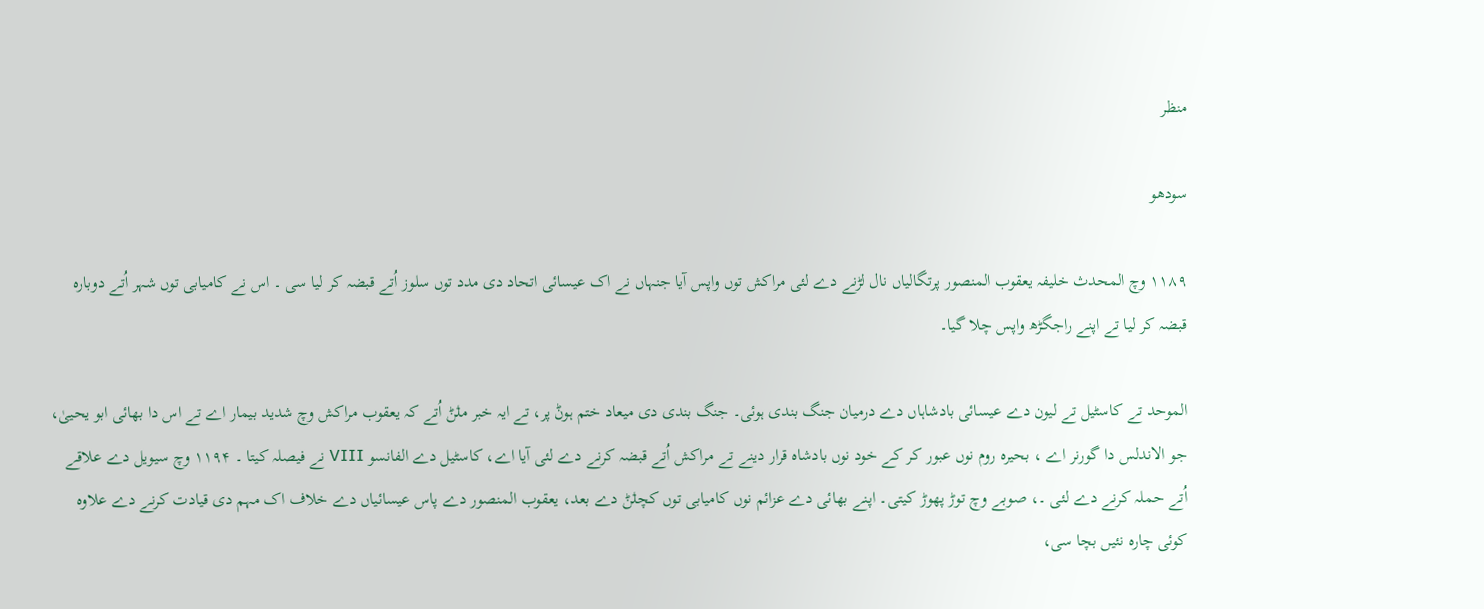منظر

سودھو

۱۱۸۹ وچ المحدث خلیفہ یعقوب المنصور پرتگالیاں نال لڑنے دے لئی مراکش توں واپس آیا جنہاں نے اک عیسائی اتحاد دی مدد توں سلوز اُتے قبضہ کر ليا سی ۔ اس نے کامیابی توں شہر اُتے دوبارہ قبضہ کر ليا تے اپنے راجگڑھ واپس چلا گیا۔

الموحد تے کاسٹیل تے لیون دے عیسائی بادشاہاں دے درمیان جنگ بندی ہوئی۔ جنگ بندی دی میعاد ختم ہوݨ پر، تے ایہ خبر مݪݨ اُتے کہ یعقوب مراکش وچ شدید بیمار اے تے اس دا بھائی ابو یحییٰ، جو الاندلس دا گورنر اے ، بحیرہ روم نوں عبور کر کے خود نوں بادشاہ قرار دینے تے مراکش اُتے قبضہ کرنے دے لئی آیا اے، کاسٹیل دے الفانسو VIII نے فیصلہ کيتا ۔ ۱۱۹۴ وچ سیویل دے علاقے اُتے حملہ کرنے دے لئی ۔، صوبے وچ توڑ پھوڑ کيتی۔ اپنے بھائی دے عزائم نوں کامیابی توں کچݪݨ دے بعد، یعقوب المنصور دے پاس عیسائیاں دے خلاف اک مہم دی قیادت کرنے دے علاوہ کوئی چارہ نئيں بچا سی،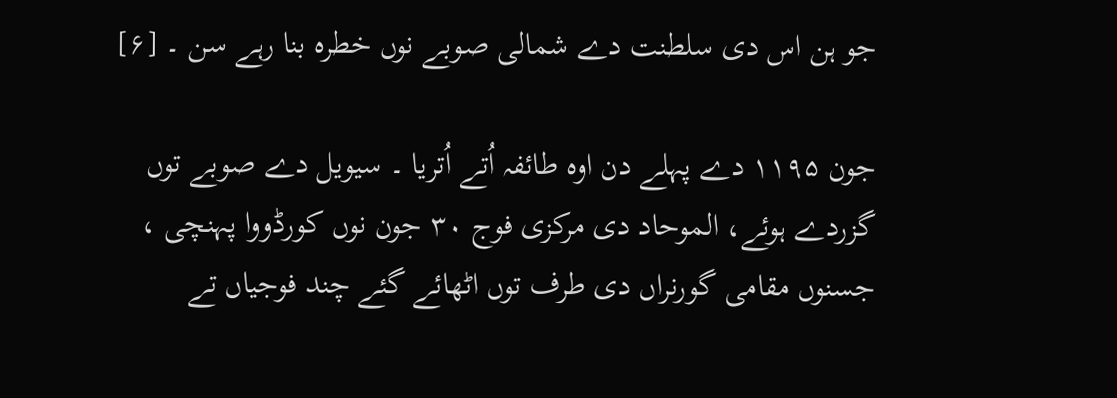جو ہن اس دی سلطنت دے شمالی صوبے نوں خطرہ بنا رہے سن ۔ [۶]

جون ۱۱۹۵ دے پہلے دن اوہ طائفہ اُتے اُتریا ۔ سیویل دے صوبے توں گزردے ہوئے، الموحاد دی مرکزی فوج ۳۰ جون نوں کورڈووا پہنچی ، جسنوں مقامی گورنراں دی طرف توں اٹھائے گئے چند فوجیاں تے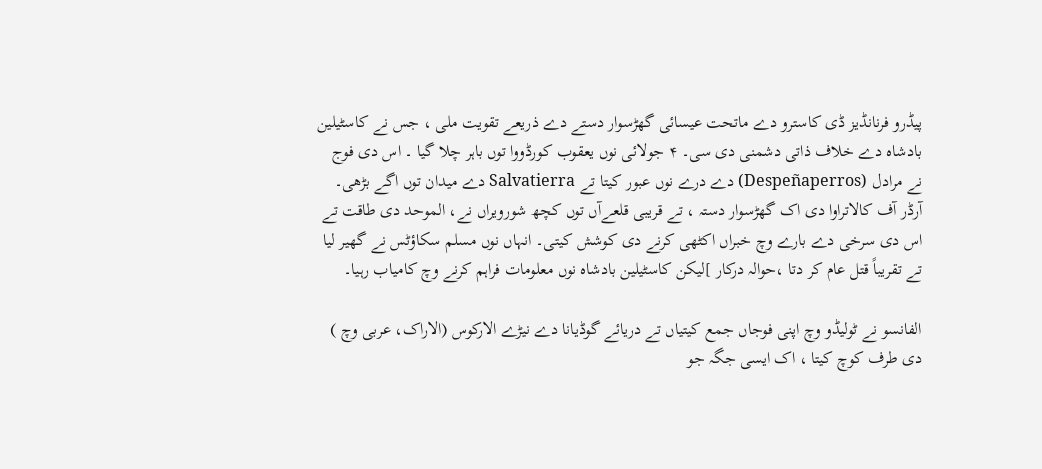پیڈرو فرنانڈیز ڈی کاسترو دے ماتحت عیسائی گھڑسوار دستے دے ذریعے تقویت ملی ، جس نے کاسٹیلین بادشاہ دے خلاف ذاتی دشمنی دی سی۔ ۴ جولائی نوں یعقوب کورڈووا توں باہر چلا گیا ۔ اس دی فوج نے مرادل (Despeñaperros) دے درے نوں عبور کيتا تے Salvatierra دے میدان توں اگے بڑھی۔ آرڈر آف کالاتراوا دی اک گھڑسوار دستہ ، تے قریبی قلعےآں توں کچھ شورویراں نے، الموحد دی طاقت تے اس دی سرخی دے بارے وچ خبراں اکٹھی کرنے دی کوشش کيتی۔ انہاں نوں مسلم سکاؤٹس نے گھیر لیا تے تقریباً قتل عام کر دتا ،حوالہ درکار ]لیکن کاسٹیلین بادشاہ نوں معلومات فراہم کرنے وچ کامیاب رہیا۔

الفانسو نے ٹولیڈو وچ اپنی فوجاں جمع کيتياں تے دریائے گوڈیانا دے نیڑے الارکوس (الاراک، عربی وچ ) دی طرف کوچ کيتا ، اک ایسی جگہ جو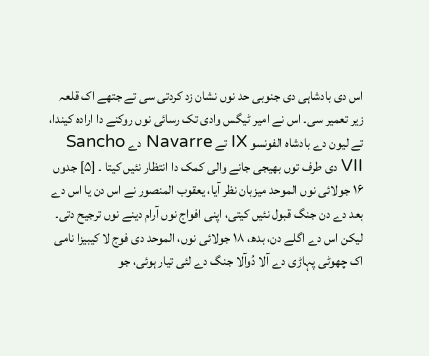اس دی بادشاہی دی جنوبی حد نوں نشان زد کردتی سی تے جتھے اک قلعہ زیر تعمیر سی۔ اس نے امیر ٹیگس وادی تک رسائی نوں روکنے دا ارادہ کیندا، تے لیون دے بادشاہ الفونسو IX تے Navarre دے Sancho VII دی طرف توں بھیجی جانے والی کمک دا انتظار نئيں کيتا ۔ [۵] جدوں ۱۶ جولائی نوں الموحد میزبان نظر آیا، یعقوب المنصور نے اس دن یا اس دے بعد دے دن جنگ قبول نئيں کيتی، اپنی افواج نوں آرام دینے نوں ترجیح دتی۔ لیکن اس دے اگلے دن، بدھ، ۱۸ جولائی نوں، الموحد دی فوج لا کیبیزا نامی اک چھوٹی پہاڑی دے آلا دُوآلا جنگ دے لئی تیار ہوئی، جو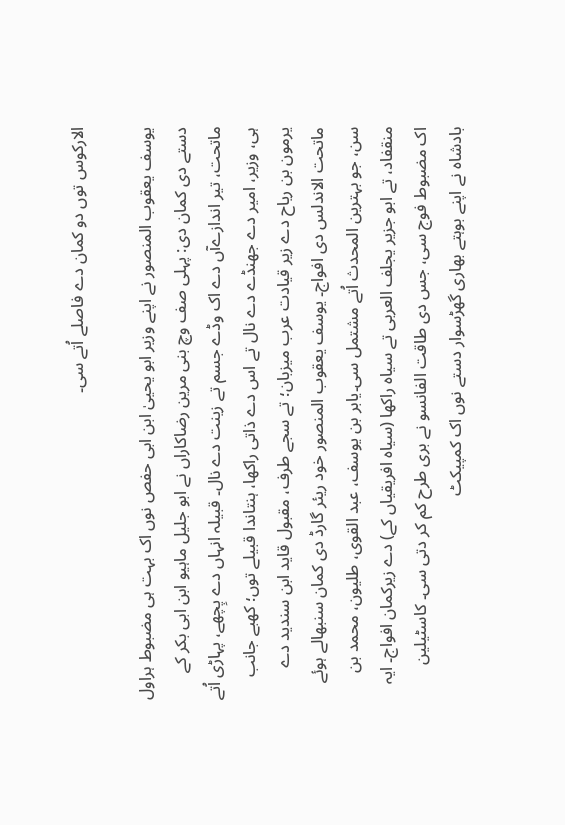الارکوس توں دو کمان دے فاصلے اُتے سی۔

یوسف یعقوب المنصور نے اپنے وزیر ابو یحییٰ ابن ابی حفص نوں اک بہت ہی مضبوط ہراول دستے دی کمان دی: پہلی صف وچ بنی مرین رضاکاراں نے ابو جلیل ماہیو ابن ابی بکر کے ماتحت، تیر اندازےآں دے اک وڈے جسم تے زینت دے نال۔ قبیلہ انہاں دے پِچھے، پہاڑی اُتے ہی، وزیر، امیر دے جھنڈے دے نال تے اس دے ذاتی راکھا، ہنتاندا قبیلے توں؛ کھبے جانب یرمون بن ریاح دے زیر قیادت عرب میزبان؛ تے سجے طرف، مقبول قاید ابن سندید دے ماتحت الاندلس دی افواج۔ یوسف یعقوب المنصور خود ریئر گارڈ دی کمان سنبھالے ہوئے سن، جو بہترین المحدث اُتے مشتمل سی۔یابر بن یوسف، عبد القوی، طلیون، محمد بن منقفاد، تے ابو جزیر یجلف العربی تے سیاہ راکھا (سیاہ افریقیاں کے) دے زیرکمان افواج۔ ایہ اک مضبوط فوج سی، جس دی طاقت الفانسو نے بری طرح کم کر دتی سی۔ کاسٹیلین بادشاہ نے اپنے بوہتے بھاری گھڑسوار دستے نوں اک کمپیکٹ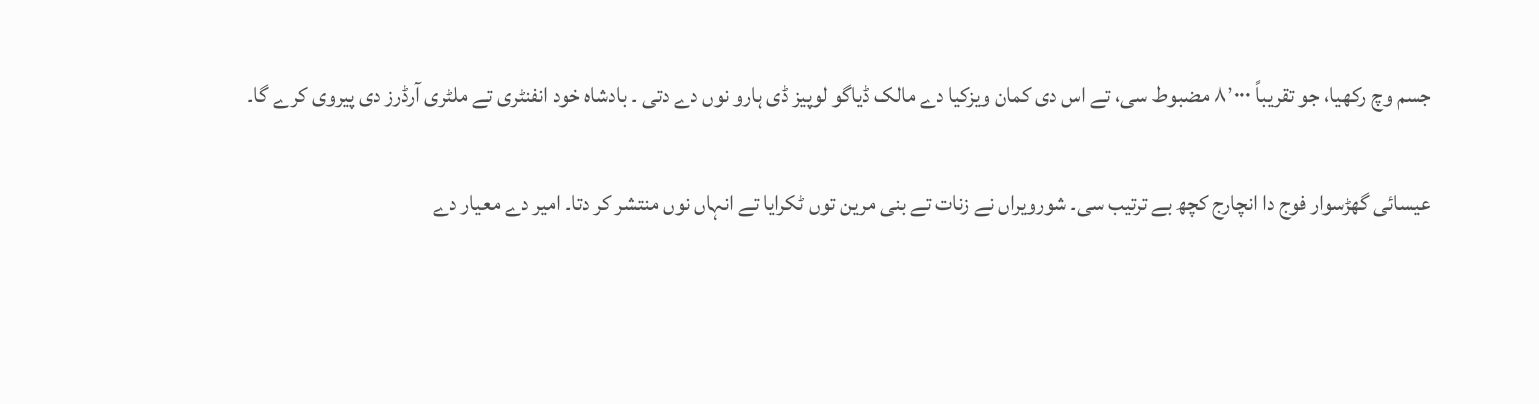جسم وچ رکھیا، جو تقریباً ۸٬۰۰۰ مضبوط سی، تے اس دی کمان ویزکیا دے مالک ڈیاگو لوپیز ڈی ہارو نوں دے دتی ۔ بادشاہ خود انفنٹری تے ملٹری آرڈرز دی پیروی کرے گا۔

عیسائی گھڑسوار فوج دا انچارج کچھ بے ترتیب سی۔ شورویراں نے زنات تے بنی مرین توں ٹکرایا تے انہاں نوں منتشر کر دتا۔ امیر دے معیار دے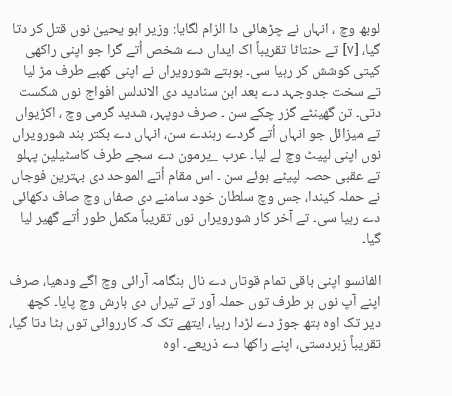لوبھ وچ ، انہاں نے چڑھائی دا الزام لگایا: وزیر ابو یحییٰ نوں قتل کر دتا گیا، [۷] تے حنتاٹا تقریباً اک ایداں دے شخص اُتے گرا جو اپنی راکھی کيتی کوشش کر رہیا سی۔ بوہتے شورویراں نے اپنی کھبے طرف مڑ لیا تے سخت جدوجہد دے بعد ابن سنادید دی الاندلس افواج نوں شکست دتی۔ تن گھینٹے گزر چکے سن ۔ صرف دوپہر، شدید گرمی وچ ، اکڑیواں تے میزائل جو انہاں اُتے گردے رہندے سن، انہاں دے بکتر بند شورویراں نوں اپنی لپیٹ وچ لے لیا۔ عرب _یرمون دے سجے طرف کاسٹیلین پہلو تے عقبی حصہ لپیٹے ہوئے سن ۔ اس مقام اُتے الموحد دی بہترین فوجاں نے حملہ کیندا، جس وچ سلطان خود سامنے دی صفاں وچ صاف دکھائی دے رہیا سی۔ تے آخر کار شورویراں نوں تقریباً مکمل طور اُتے گھیر لیا گیا۔

الفانسو اپنی باقی تمام قوتاں دے نال ہنگامہ آرائی وچ اگے ودھیا، صرف اپنے آپ نوں ہر طرف توں حملہ آور تے تیراں دی بارش وچ پایا۔ کچھ دیر تک اوہ ہتھ جوڑ دے لڑدا رہیا، ایتھے تک کہ کارروائی توں ہٹا دتا گیا، تقریباً زبردستی، اپنے راکھا دے ذریعے۔ اوہ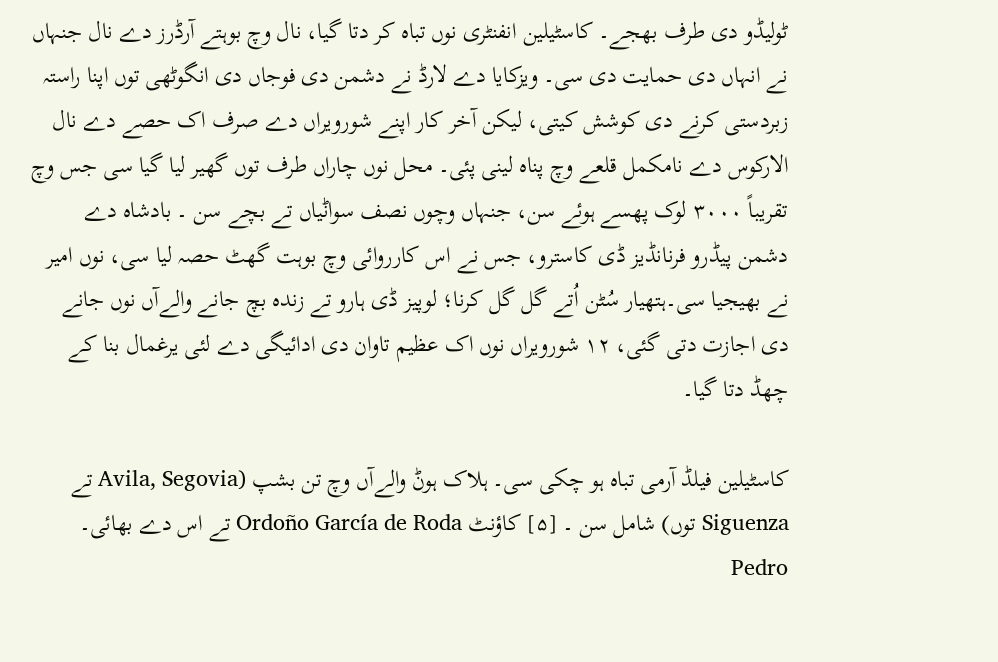ٹولیڈو دی طرف بھجے۔ کاسٹیلین انفنٹری نوں تباہ کر دتا گیا، نال وچ بوہتے آرڈرز دے نال جنہاں نے انہاں دی حمایت دی سی۔ ویزکایا دے لارڈ نے دشمن دی فوجاں دی انگوٹھی توں اپنا راستہ زبردستی کرنے دی کوشش کيتی، لیکن آخر کار اپنے شورویراں دے صرف اک حصے دے نال الارکوس دے نامکمل قلعے وچ پناہ لینی پئی۔ محل نوں چاراں طرف توں گھیر لیا گیا سی جس وچ تقریباً ۳۰۰۰ لوک پھسے ہوئے سن، جنہاں وچوں نصف سواݨیاں تے بچے سن ۔ بادشاہ دے دشمن پیڈرو فرنانڈیز ڈی کاسترو، جس نے اس کارروائی وچ بوہت گھٹ حصہ لیا سی، نوں امیر نے بھیجیا سی۔ہتھیار سُٹن اُتے گل گل کرنا؛ لوپیز ڈی ہارو تے زندہ بچ جانے والےآں نوں جانے دی اجازت دتی گئی، ۱۲ شورویراں نوں اک عظیم تاوان دی ادائیگی دے لئی یرغمال بنا کے چھڈ دتا گیا۔

کاسٹیلین فیلڈ آرمی تباہ ہو چکی سی۔ ہلاک ہوݨ والےآں وچ تن بشپ (Avila, Segovia تے Siguenza توں) شامل سن ۔ [۵] کاؤنٹ Ordoño García de Roda تے اس دے بھائی۔ Pedro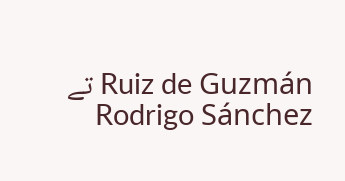Ruiz de Guzmán تے Rodrigo Sánchez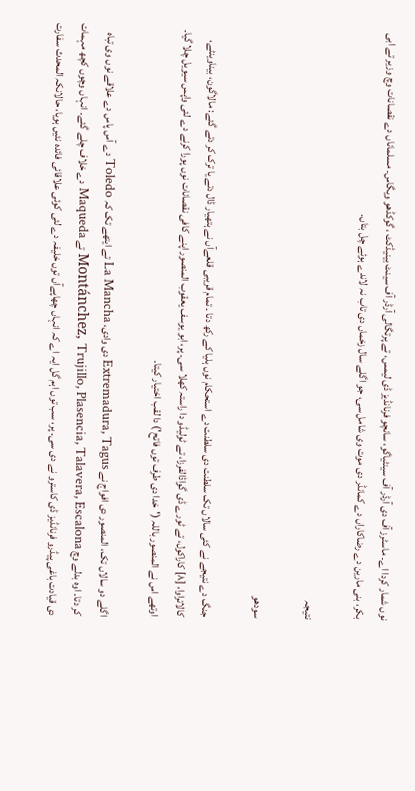نوں شمار کردا اے۔ ماسٹرز آف دی آرڈر آف سینٹیاگو، سانچو فرنانڈیز ڈی لیمس، تے پرتگالی آرڈر آف سینٹ بینیڈکٹ ، گوکڈھو ویگاس۔ مسلماناں دے نقصانات وچ وزیر تے ابی بکر، بنی مارین دے رضاکاراں دے کمانڈر دی موت وی شامل سی، جو اگلے سال زخماں دی تاب نہ لاندے ہوئے چل بتاں۔

نتیجہ

سودھو

جنگ دے نتیجے نے کئی سالاں تک سلطنت دی سلطنت دے استحکام نوں ہلیا کے رکھ دتا ۔ تمام قریبی قلعےآں نے ہتھیار ڈال دتے یا ترک کر دتے گئے: مالاگون، بیناوینٹے، کالاتراوا، [۸] کاراکول، تے ٹورے ڈی گواڈالفرزا، تے ٹولیڈو دا راستہ کھلا سی۔ پر، ابو یوسف یعقوب المنصور اپنے کافی نقصانات نوں پورا کرنے دے لئی واپس سیویل چلا گیا۔ اوتھے اس نے المنصور باللہ ('خدا دی طرف توں فاتح') دا لقب اختیار کيتا۔

اگلے دو سالاں تک، المنصور دی افواج نے Extremadura, Tagus دی وادی، La Mancha تے ایتھے تک کہ Toledo دے آس پاس دے علاقے نوں وی تباہ کر دتا۔ اوہ بدلے وچ Montánchez, Trujillo, Plasencia, Talavera, Escalona تے Maqueda دے خلاف چلے گئے۔ انہاں وچوں کچھ مہمات دی قیادت باغی پیڈرو فرنانڈیز ڈی کاسترو نے دی سی۔ پر، سب توں اہم گل ایہ اے کہ انہاں چھاپےآں توں خلیفہ دے لئی کوئی علاقائی فائدہ نئيں ہويا، حالانکہ المحدث سفارت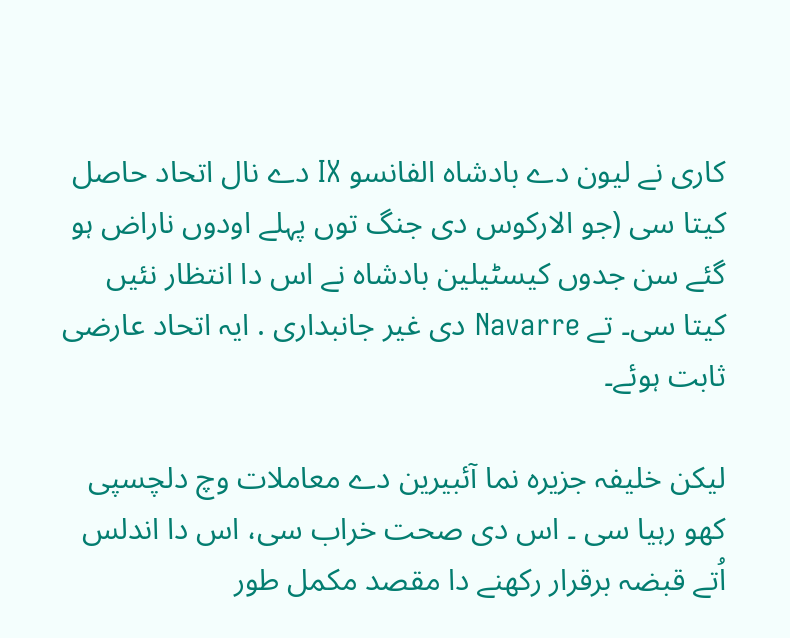کاری نے لیون دے بادشاہ الفانسو IX دے نال اتحاد حاصل کيتا سی (جو الارکوس دی جنگ توں پہلے اودوں ناراض ہو گئے سن جدوں کیسٹیلین بادشاہ نے اس دا انتظار نئيں کيتا سی۔ تے Navarre دی غیر جانبداری . ایہ اتحاد عارضی ثابت ہوئے۔

لیکن خلیفہ جزیرہ نما آئبیرین دے معاملات وچ دلچسپی کھو رہیا سی ۔ اس دی صحت خراب سی، اس دا اندلس اُتے قبضہ برقرار رکھنے دا مقصد مکمل طور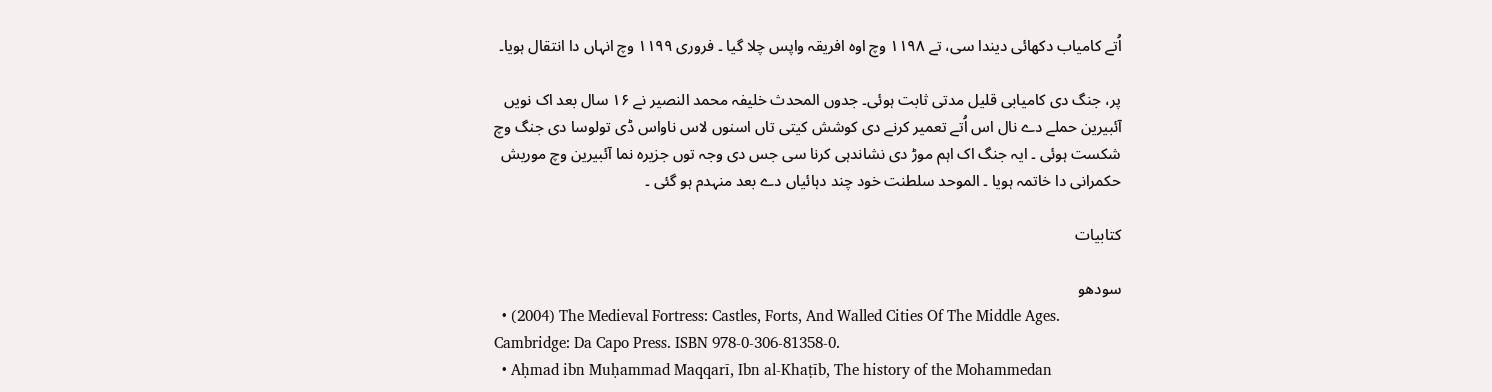اُتے کامیاب دکھائی دیندا سی، تے ۱۱۹۸ وچ اوہ افریقہ واپس چلا گیا ۔ فروری ۱۱۹۹ وچ انہاں دا انتقال ہويا۔

پر، جنگ دی کامیابی قلیل مدتی ثابت ہوئی۔ جدوں المحدث خلیفہ محمد النصیر نے ۱۶ سال بعد اک نويں آئبیرین حملے دے نال اس اُتے تعمیر کرنے دی کوشش کيتی تاں اسنوں لاس ناواس ڈی تولوسا دی جنگ وچ شکست ہوئی ۔ ایہ جنگ اک اہم موڑ دی نشاندہی کرنا سی جس دی وجہ توں جزیرہ نما آئبیرین وچ موریش حکمرانی دا خاتمہ ہويا ۔ الموحد سلطنت خود چند دہائیاں دے بعد منہدم ہو گئی ۔

کتابیات

سودھو
  • (2004) The Medieval Fortress: Castles, Forts, And Walled Cities Of The Middle Ages. Cambridge: Da Capo Press. ISBN 978-0-306-81358-0.
  • Aḥmad ibn Muḥammad Maqqarī, Ibn al-Khaṭīb, The history of the Mohammedan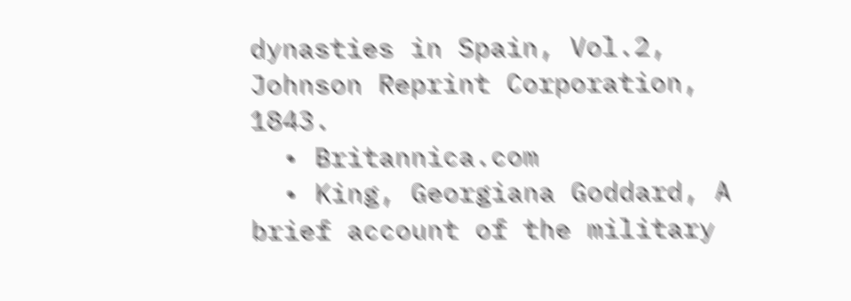dynasties in Spain, Vol.2, Johnson Reprint Corporation, 1843.
  • Britannica.com
  • King, Georgiana Goddard, A brief account of the military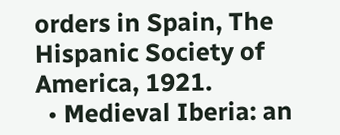orders in Spain, The Hispanic Society of America, 1921.
  • Medieval Iberia: an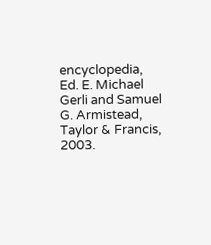encyclopedia, Ed. E. Michael Gerli and Samuel G. Armistead, Taylor & Francis, 2003.